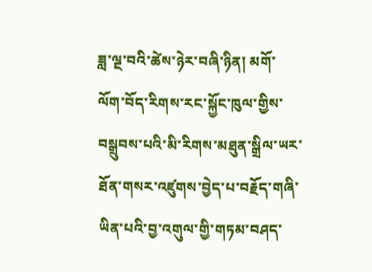ཟླ་ལྔ་བའི་ཚེས་ཉེར་བཞི་ཉིན། མགོ་ལོག་བོད་རིགས་རང་སྐྱོང་ཁུལ་གྱིས་བསྒྲུབས་པའི་མི་རིགས་མཐུན་སྒྲིལ་ཡར་ཐོན་གསར་འཛུགས་བྱེད་པ་བརྗོད་གཞི་ཡིན་པའི་བྱ་འགུལ་གྱི་གཏམ་བཤད་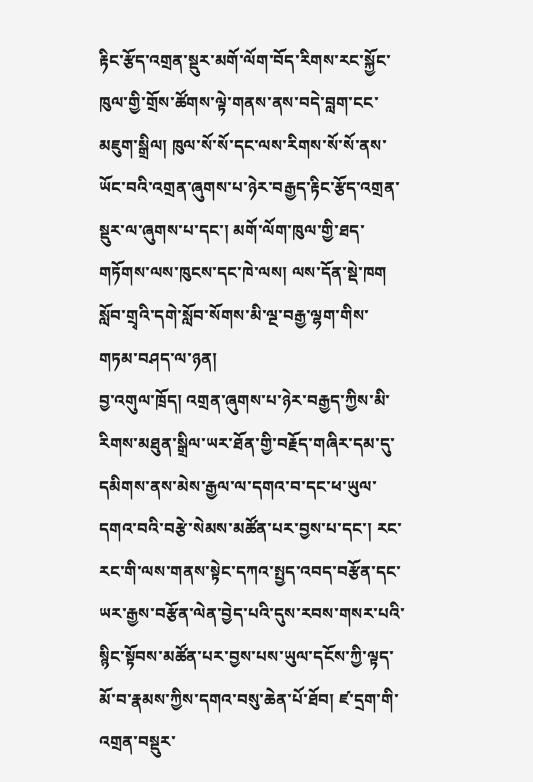རྟིང་རྩོད་འགྲན་སྡུར་མགོ་ལོག་བོད་རིགས་རང་སྐྱོང་ཁུལ་གྱི་གྲོས་ཚོགས་ལྟེ་གནས་ནས་བདེ་བླག་ངང་མཇུག་སྒྲིལ། ཁུལ་སོ་སོ་དང་ལས་རིགས་སོ་སོ་ནས་ཡོང་བའི་འགྲན་ཞུགས་པ་ཉེར་བརྒྱད་རྟིང་རྩོད་འགྲན་སྡུར་ལ་ཞུགས་པ་དང་། མགོ་ལོག་ཁུལ་གྱི་ཐད་གཏོགས་ལས་ཁུངས་དང་ཁེ་ལས། ལས་དོན་སྡེ་ཁག སློབ་གྲྭའི་དགེ་སློབ་སོགས་མི་ལྔ་བརྒྱ་ལྷག་གིས་གཏམ་བཤད་ལ་ཉན།
བྱ་འགུལ་ཁྲོད། འགྲན་ཞུགས་པ་ཉེར་བརྒྱད་ཀྱིས་མི་རིགས་མཐུན་སྒྲིལ་ཡར་ཐོན་གྱི་བརྗོད་གཞིར་དམ་དུ་དམིགས་ནས་མེས་རྒྱལ་ལ་དགའ་བ་དང་ཕ་ཡུལ་དགའ་བའི་བརྩེ་སེམས་མཚོན་པར་བྱས་པ་དང་། རང་རང་གི་ལས་གནས་སྟེང་དཀའ་སྤྱད་འབད་བརྩོན་དང་ཡར་རྒྱས་བརྩོན་ལེན་བྱེད་པའི་དུས་རབས་གསར་པའི་སྙིང་སྟོབས་མཚོན་པར་བྱས་པས་ཡུལ་དངོས་ཀྱི་ལྟད་མོ་བ་རྣམས་ཀྱིས་དགའ་བསུ་ཆེན་པོ་ཐོབ། ཛ་དྲག་གི་འགྲན་བསྡུར་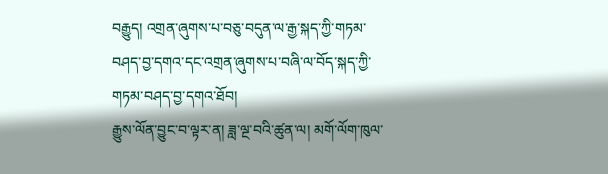བརྒྱུད། འགྲན་ཞུགས་པ་བཅུ་བདུན་ལ་རྒྱ་སྐད་ཀྱི་གཏམ་བཤད་བྱ་དགའ་དང་འགྲན་ཞུགས་པ་བཞི་ལ་བོད་སྐད་ཀྱི་གཏམ་བཤད་བྱ་དགའ་ཐོབ།
རྒྱུས་ལོན་བྱུང་བ་ལྟར་ན། ཟླ་ལྔ་བའི་ཚུན་ལ། མགོ་ལོག་ཁུལ་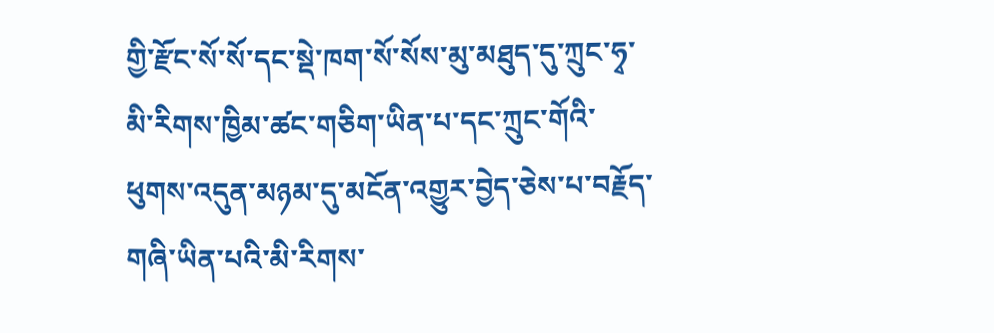གྱི་རྫོང་སོ་སོ་དང་སྡེ་ཁག་སོ་སོས་མུ་མཐུད་དུ་ཀྲུང་ཧྭ་མི་རིགས་ཁྱིམ་ཚང་གཅིག་ཡིན་པ་དང་ཀྲུང་གོའི་ཕུགས་འདུན་མཉམ་དུ་མངོན་འགྱུར་བྱེད་ཅེས་པ་བརྗོད་གཞི་ཡིན་པའི་མི་རིགས་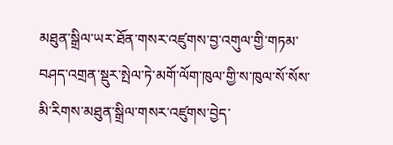མཐུན་སྒྲིལ་ཡར་ཐོན་གསར་འཛུགས་བྱ་འགུལ་གྱི་གཏམ་བཤད་འགྲན་སྡུར་སྤེལ་ཏེ་མགོ་ལོག་ཁུལ་གྱི་ས་ཁུལ་སོ་སོས་མི་རིགས་མཐུན་སྒྲིལ་གསར་འཛུགས་བྱེད་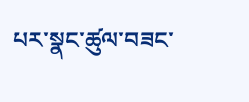པར་སྣང་ཚུལ་བཟང་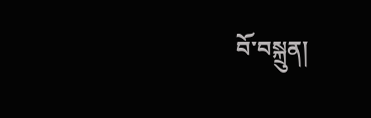བོ་བསྐྲུན།